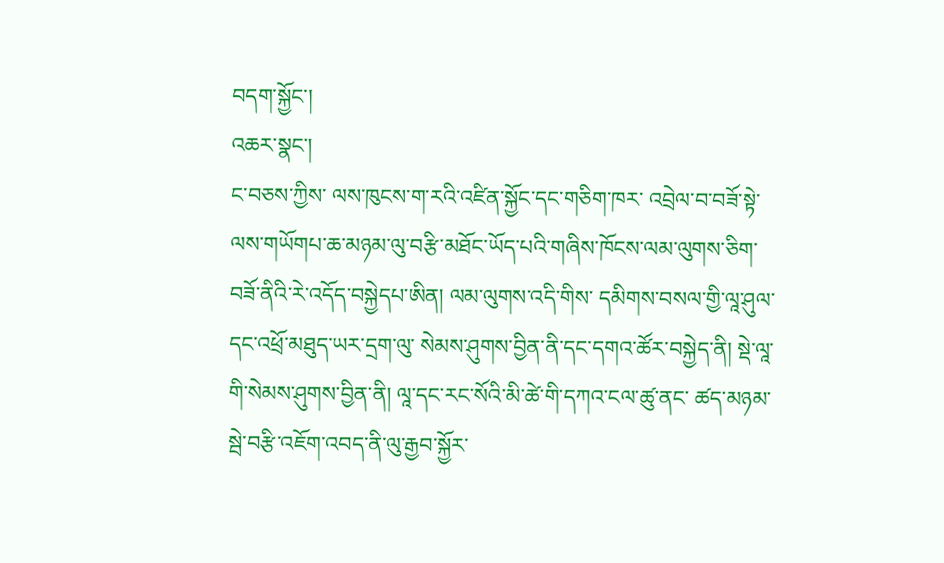བདག་སྐྱོང་།
འཆར་སྣང་།
ང་བཅས་ཀྱིས་ ལས་ཁུངས་ག་རའི་འཛིན་སྐྱོང་དང་གཅིག་ཁར་ འབྲེལ་བ་བཟོ་སྟེ་ ལས་གཡོགཔ་ཆ་མཉམ་ལུ་བརྩི་མཐོང་ཡོད་པའི་གཞིས་ཁོངས་ལམ་ལུགས་ཅིག་བཟོ་ནིའི་རེ་འདོད་བསྐྱེདཔ་ཨིན། ལམ་ལུགས་འདི་གིས་ དམིགས་བསལ་གྱི་ལཱ་ཤུལ་དང་འཕྲོ་མཐུད་ཡར་དྲག་ལུ་ སེམས་ཤུགས་བྱིན་ནི་དང་དགའ་ཚོར་བསྐྱེད་ནི། སྡེ་ལཱ་གི་སེམས་ཤུགས་བྱིན་ནི། ལཱ་དང་རང་སོའི་མི་ཚེ་གི་དཀའ་ངལ་ཚུ་ནང་ ཚད་མཉམ་སྦེ་བརྩི་འཇོག་འབད་ནི་ལུ་རྒྱབ་སྐྱོར་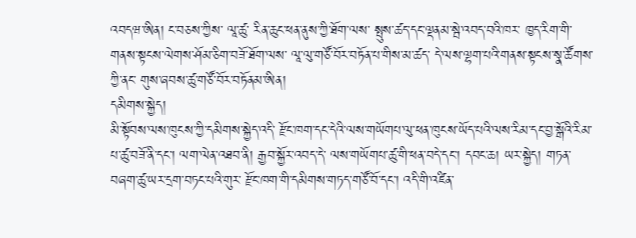འབདཝ་ཨིན། ང་བཅས་ཀྱིས་ ལཱ་ཚུ་ རིན་ཆུང་ཕན་ནུས་ཀྱི་ཐོག་ལས་ སྤུས་ཚད་དང་ལྡནམ་སྦེ་འབད་བའི་ཁར་ ཁྱད་རིག་གི་གནས་སྟངས་ལེགས་ཤོམ་ཅིག་བཟོ་ཐོག་ལས་ ལཱ་ལུ་གཙོ་བོར་བཏོན་པ་གིས་མ་ཚད་ དེ་ལས་ལྷག་པའི་གནས་སྟངས་སྣ་ཚོགས་ཀྱི་ནང་ གུས་ཞབས་ཚུ་གཙོ་བོར་བཏོནམ་ཨིན།
དམིགས་སྐྱེད།
མི་སྟོབས་ལས་ཁུངས་ཀྱི་དམིགས་སྐྱེད་འདི་ རྫོང་ཁག་དང་དེའི་ལས་གཡོགཔ་ལུ་ཕན་ཁུངས་ཡོད་པའི་ལས་རིམ་དང་བྱ་སྒོའི་རིམ་པ་ཚུ་བཟོ་ནི་དང་། ལག་ལེན་འཐབ་ནི། རྒྱབ་སྐྱོར་འབད་དེ་ ལས་གཡོགཔ་ཚུ་གི་ཕན་བདེ་དང་། དབང་ཆ། ཡར་སྐྱེད། གཏན་བཞག་ཚུ་ཡར་དྲག་བཏང་པའི་གུར་ རྫོང་ཁག་གི་དམིགས་གཏད་གཙོ་བོ་དང་། འདི་གི་འཛིན་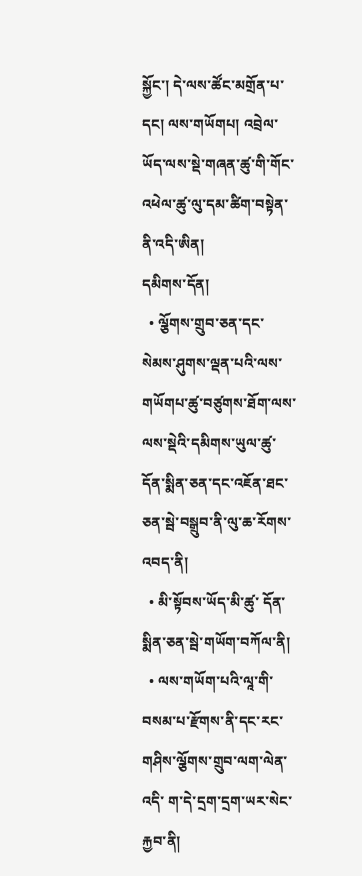སྐྱོང་། དེ་ལས་ཚོང་མགྲོན་པ་དང། ལས་གཡོགཔ། འབྲེལ་ཡོད་ལས་སྡེ་གཞན་ཚུ་གི་གོང་འཕེལ་ཚུ་ལུ་དམ་ཚིག་བསྟེན་ནི་འདི་ཨིན།
དམིགས་དོན།
  • ལྕོགས་གྲུབ་ཅན་དང་ སེམས་ཤུགས་ལྡན་པའི་ལས་གཡོགཔ་ཚུ་བཙུགས་ཐོག་ལས་ ལས་སྡེའི་དམིགས་ཡུལ་ཚུ་ དོན་སྨིན་ཅན་དང་འཇོན་ཐང་ཅན་སྦེ་བསྒྲུབ་ནི་ལུ་ཆ་རོགས་འབད་ནི།
  • མི་སྟོབས་ཡོད་མི་ཚུ་ དོན་སྨིན་ཅན་སྦེ་གཡོག་བཀོལ་ནི།
  • ལས་གཡོག་པའི་ལཱ་གི་བསམ་པ་རྫོགས་ནི་དང་རང་གཤིས་ལྕོགས་གྲུབ་ལག་ལེན་འདི་ ག་དེ་དྲག་དྲག་ཡར་སེང་རྐྱབ་ནི།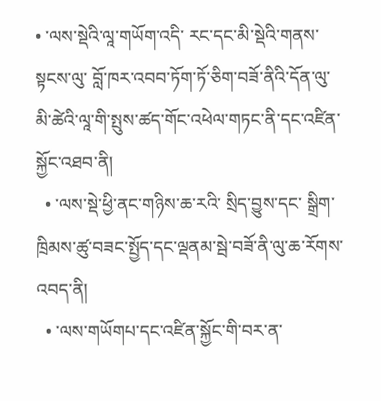• ་ལས་སྡེའི་ལཱ་གཡོག་འདི་ རང་དང་མི་སྡེའི་གནས་སྟངས་ལུ་ བློ་ཁར་འབབ་ཏོག་ཏོ་ཅིག་བཟོ་ནིའི་དོན་ལུ་ མི་ཚེའི་ལཱ་གི་སྤུས་ཚད་གོང་འཕེལ་གཏང་ནི་དང་འཛིན་སྐྱོང་འཐབ་ནི།
  • ་ལས་སྡེ་ཕྱི་ནང་གཉིས་ཆ་རའི་ སྲིད་བྱུས་དང་ སྒྲིག་ཁྲིམས་ཚུ་བཟང་སྤྱོད་དང་ལྡནམ་སྦེ་བཟོ་ནི་ལུ་ཆ་རོགས་འབད་ནི།
  • ་ལས་གཡོགཔ་དང་འཛིན་སྐྱོང་གི་བར་ན་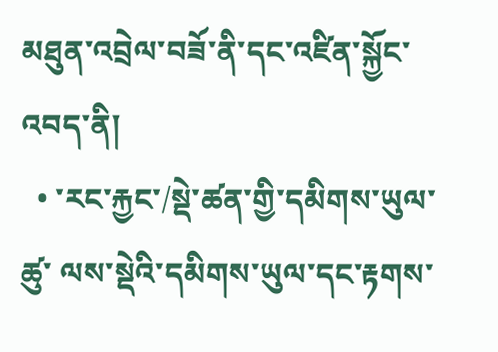མཐུན་འབྲེལ་བཟོ་ནི་དང་འཛིན་སྐྱོང་འབད་ནི།
  • ་རང་རྐྱང་/སྡེ་ཚན་གྱི་དམིགས་ཡུལ་ཚུ་ ལས་སྡེའི་དམིགས་ཡུལ་དང་རྟགས་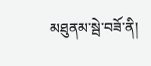མཐུནམ་སྦེ་བཟོ་ནི།